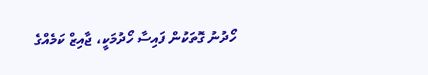ހޯދުނު ގޮތަކުން ފައިސާ ހޯދުމަކީ، ޖާއިޒް ކަމެއްގެ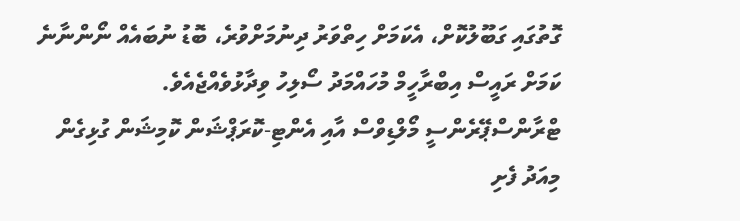ގޮތުގައި ގަބޫލުކޮށް، އެކަމަށް ހިތްވަރު ދިނުމަށްވުރެ، ބޮޑު ނުބައެއް ނޯންނާނެ ކަމަށް ރައީސް އިބްރާހީމް މުހައްމަދު ސޯލިހު ވިދާޅުވެއްޖެއެވެ.
ޓްރާންސްޕޭރެންސީ މޯލްޑިވްސް އާއި އެންޓި-ކޮރަޕްޝަން ކޮމިޝަން ގުޅިގެން މިއަދު ފެށި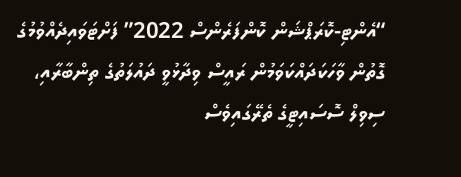“އެންޓި-ކޮރަޕްޝަން ކޮންފަރެންސް 2022” ފަށްޓަވައިދެއްވުމުގެ ގޮތުން ވާހަކަދައްކަވަމުން ރައީސް ވިދާޅުވީ ދައުލަތުގެ ތިންބާރާއި، ސިވިލް ސޮސައިޓީގެ ތެރޭގައިވެސް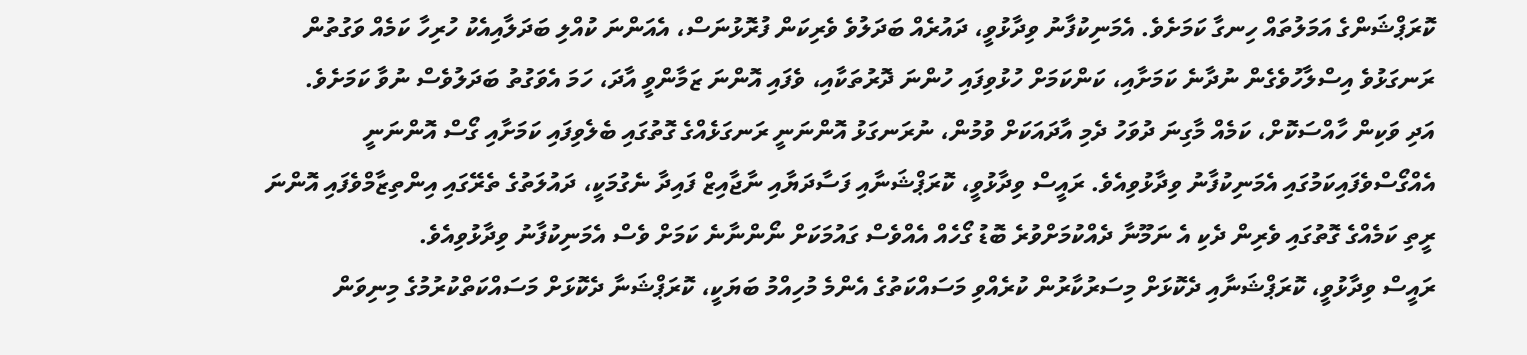ކޮރަޕްޝަންގެ އަމަލުތައް ހިނގާ ކަމަށެވެ. އެމަނިކުފާނު ވިދާޅުވީ، ދައުރެއް ބަދަލުވެ ވެރިކަން ފުރޮޅުނަސް، އެއަންނަ ކުއްލި ބަދަލާއިއެކު ހުރިހާ ކަމެއް ވަގުތުން ރަނގަޅުވެ އިސްލާހުވެގެން ނުދާނެ ކަމަށާއި، ކަންކަމަށް ހުޅުވިފައި ހުންނަ ދޮރުތަކާއި، ވެފައި އޮންނަ ޒަމާންވީ އާދަ، ހަމަ އެވަގުތު ބަދަލުވެސް ނުވާ ކަމަށެވެ.
އަދި ވަކިން ހާއްސަކޮށް، ކަމެއް މާގިނަ ދުވަހު ދެމި އާދައަކަށް ވުމުން، ނުރަނގަޅު އޮންނަނީ ރަނގަޅެއްގެ ގޮތުގައި ބެލެވިފައި ކަމަށާއި ގޯސް އޮންނަނީ އެއްގޯސްވެފައިކަމުގައި އެމަނިކުފާނު ވިދާޅުވިއެވެ. ރައީސް ވިދާޅުވީ، ކޮރަޕްޝަނާއި ފަސާދަޔާއި ނާޖާއިޒް ފައިދާ ނެގުމަކީ، ދައުލަތުގެ ތެރޭގައި އިންތިޒާމްވެފައި އޮންނަ ރީތި ކަމެއްގެ ގޮތުގައި ވެރިން ދެކި އެ ނަމޫނާ ދެއްކުމަށްވުރެ ބޮޑު ގޯހެއް އެއްވެސް ގައުމަކަށް ނޯންނާނެ ކަމަށް ވެސް އެމަނިކުފާނު ވިދާޅުވިއެވެ.
ރައީސް ވިދާޅުވީ، ކޮރަޕްޝަނާއި ދެކޮޅަށް މިސަރުކާރުން ކުރެއްވި މަސައްކަތުގެ އެންމެ މުހިއްމު ބަޔަކީ، ކޮރަޕްޝަނާ ދެކޮޅަށް މަސައްކަތްކުރުމުގެ މިނިވަން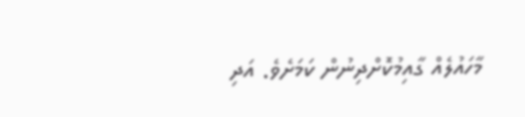މާހައުލެއް ގާއިމުކޮށްދިނުން ކަމަށެވެ. އަދި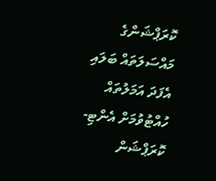ކޮރަޕްޝަންގެ މައްސަލަތައް ބަލައި އެފަދަ އަމަލުތައް ހުއްޓުވުމަށް އެންޓި-ކޮރަޕްޝަން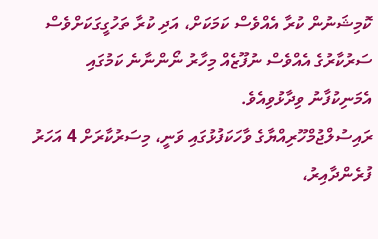ކޮމިޝަނުން ކުރާ އެއްވެސް ކަމަކަށް، އަދި ކުރާ ތަހުގީގަކަށްވެސް ސަރުކާރުގެ އެއްވެސް ނުފޫޒެއް މިހާރު ނޯންނާނެ ކަމުގައި އެމަނިކުފާނު ވިދާޅުވިއެވެ.
ރައިސުލްޖުމްހޫރިއްޔާގެ ވާހަކަފުޅުގައި ވަނީ، މިސަރުކާރަށް 4 އަހަރު ފުރެންދާއިރު،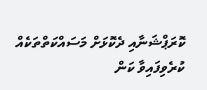ކޮރަޕްޝަނާއި ދެކޮޅަށް މަސައްކަތްތަކެއް ކުރެވިފައިވާ ކަން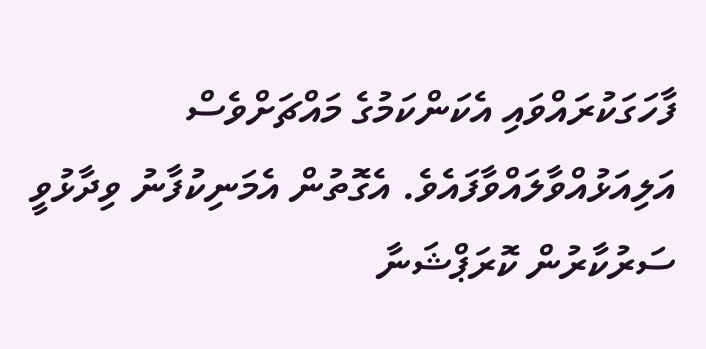ފާހަގަކުރައްވައި އެކަންކަމުގެ މައްޗަށްވެސް އަލިއަޅުއްވާލައްވާފައެވެ. އެގޮތުން އެމަނިކުފާނު ވިދާޅުވީ ސަރުކާރުން ކޮރަޕްޝަނާ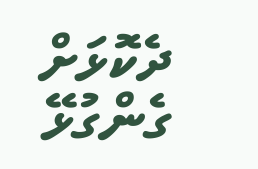ދެކޮޅަށް ގެންގުޅޭ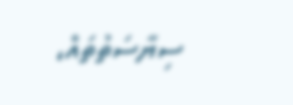ސިޔާސަތުތައް،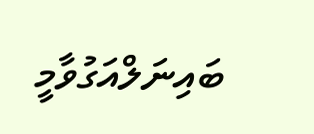ބައިނަލްއަގުވާމީ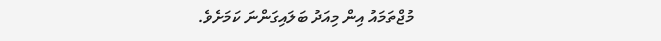މުޖްތަމައު އިން މިއަދު ބަލައިގަންނަ ކަމަށެވެ.